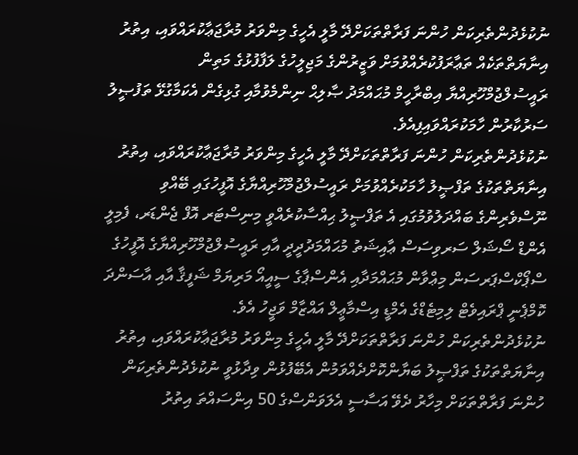ނުކުޅެދުންތެރިކަން ހުންނަ ފަރާތްތަކަށްދޭ މާލީ އެހީގެ މިންވަރު މުރާޖަޢާކުރައްވައި، އިތުރު އިނާޔަތްތަކެއް ތަޢާރަފުކުރެއްވުމަށް ވަޒީރުންގެ މަޖިލީހުގެ ލަފާފުޅުގެ މަތިން ރައީސުލްޖުމްހޫރިއްޔާ އިބްރާހީމް މުޙައްމަދު ޞާލިޙް ނިންމެވުމާއި ގުޅިގެން އެކަމާގުޅޭ ތަފުޞީލު ސަރުކާރުން ހާމަކުރައްވައިފިއެވެ.
ނުކުޅެދުންތެރިކަން ހުންނަ ފަރާތްތަކަށްދޭ މާލީ އެހީގެ މިންވަރު މުރާޖަޢާކުރައްވައި، އިތުރު އިނާޔަތްތަކުގެ ތަފްޞީލު ހާމަކުރެއްވުމަށް ރައީސުލްޖުމްހޫރިއްޔާގެ އޮފީހުގައި ބޭއްވި ނޫސްވެރިންގެ ބައްދަލުވުމުގައި އެ ތަފްޞީލު ޙިއްސާކުރެއްވީ މިނިސްޓަރ އޮފް ޖެންޑަރ، ފެމިލީ އެންޑް ސޯޝަލް ސަރވިސަސް ޢާއިޝަތު މުޙައްމަދުދީދީ އާއި ރައީސުލްޖުމްހޫރިއްޔާގެ އޮފީހުގެ ސްޕޯކްސްޕަރސަން މިޢްވާން މުޙައްމަދާއި އެންސްޕާގެ ސީއީއޯ މަރިޔަމް ޝަފީޤާ އާއި އާސަންދަ ކޮމްޕެނީ ޕްރައިވެޓް ލިމިޓެޑްގެ އެމްޑީ އިސްމާޢީލް އައްޒާމް ވަޖީހު އެވެ.
ނުކުޅެދުންތެރިކަން ހުންނަ ފަރާތްތަކަށްދޭ މާލީ އެހީގެ މިންވަރު މުރާޖަޢާކުރައްވައި، އިތުރު އިނާޔަތްތަކުގެ ތަފްޞީލު ބަޔާންކޮށްދެއްވަމުން އެބޭފުޅުން ވިދާޅުވީ ނުކުޅެދުންތެރިކަން ހުންނަ ފަރާތްތަކަށް މިހާރު ދެވޭ އަސާސީ އެލަވަންސްގެ 50 އިންސައްތަ އިތުރު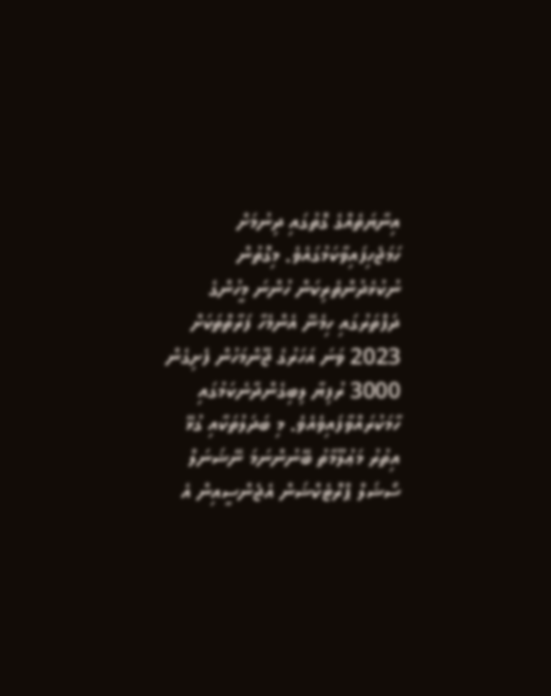އިނާޔަތެއްގެ ގޮތުގައި ދިނުމަށް ހަމަޖެހިފައިވާކަމުގައެވެ. މިގޮތުން ނުކުޅެދުންތެރިކަން ހުންނަ މީހުންގެ ދަފްތަރުގައި ހިމެނޭ އެންމެހާ ފަރާތްތަކަށް 2023 ވަނަ އަހަރުގެ ޖޫންމަހުން ފެށިގެން 3000 ރުފިޔާ ލިބިގެންދާނެކަމުގައި ހާމަކުރައްވާފައިވެއެވެ. މި ބަދަލުތަކާއި ގުޅޭ އިތުރު މަޢުލޫމާތު ބޭނުންނަމަ ނޭޝަނަލް ސޯޝަލް ޕްރޮޓެކްޝަން އެޖެންސީއިން އެ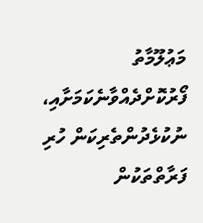މަޢުލޫމާތު ފޯރުކޮށްދެއްވާނެކަމަށާއި، ނުކުޅެދުންތެރިކަން ހުރި ފަރާތްތަކުން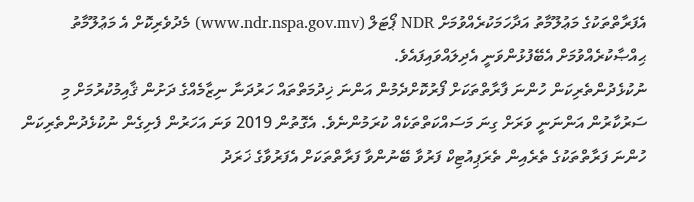އެފަރާތްތަކުގެ މަޢުލޫމާތު އަދާހަމަކުރެއްވުމަށް NDR ޕޯޓަލް (www.ndr.nspa.gov.mv) މެދުވެރިކޮށް އެ މަޢުލޫމާތު ޙިއްޞާކުރެއްވުމަށް އެބޭފުޅުންވަނީ އެދިލައްވައިފައެވެ.
ނުކުޅެދުންތެރިކަން ހުންނަ ފާރާތްތަކަށް ފޯރުކޮށްދެމުން އަންނަ ޚިދުމަތްތައް ހަރުދަނާ ނިޒާމެއްގެ ދަށުން ޤާއިމުކުރުމަށް މި ސަރުކާރުން އަންނަނީ ވަރަށް ގިނަ މަސައްކަތްތަކެއް ކުރަމުންނެވެ. އެގޮތުން 2019 ވަނަ އަހަރުން ފެށިގެން ނުކުޅެދުންތެރިކަން ހުންނަ ފަރާތްތަކުގެ ތެރެއިން ތެރަޕިއުޓިކް ފަރުވާ ބޭނުންވާ ފަރާތްތަކަށް އެފަރުވާގެ ޚަރަދު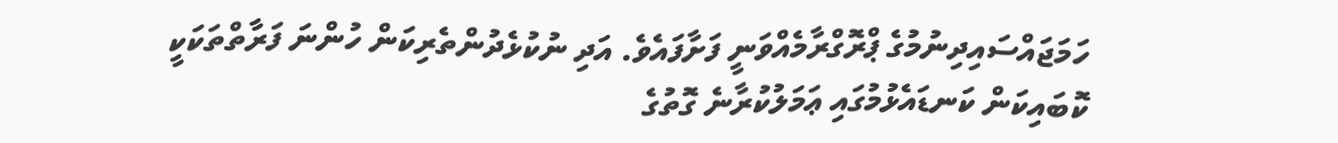ހަމަޖައްސައިދިނުމުގެ ޕްރޮގްރާމެއްވަނީ ފަށާފައެވެ. އަދި ނުކުޅެދުންތެރިކަން ހުންނަ ފަރާތްތަކަކީ ކޮބައިކަން ކަނޑައެޅުމުގައި ޢަމަލުކުރާނެ ގޮތުގެ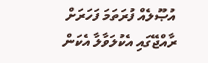އުޞޫލެއް ފުރަތަމަ ފަހަރަށް ރާއްޖޭގައި އެކުލަވާލާ އެކަން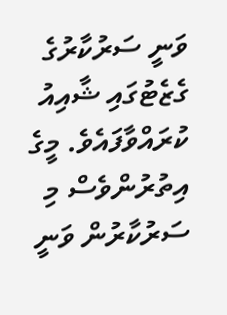ވަނީ ސަރުކާރުގެ ގެޒެޓުގައި ޝާއިއު ކުރައްވާފައެވެ. މީގެ އިތުރުންވެސް މި ސަރުކާރުން ވަނީ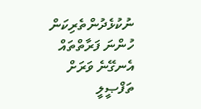ނުކުޅެދުންތެރިކަން ހުންނަ ފަރާތްތައް އެނގޭނެ ވަރަށް ތަފްޞީލީ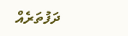ދަފުތަރެއް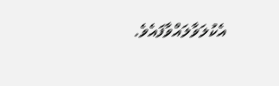އެކުލަވާލައްވާފައެވެ.